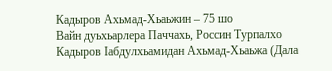Кадыров Ахьмад-Хьаьжин – 75 шо
Вайн дуьхьарлера Паччахь, Россин Турпалхо Кадыров Iабдулхьамидан Ахьмад-Хьаьжа (Дала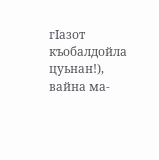гIазот къобалдойла цуьнан!), вайна ма-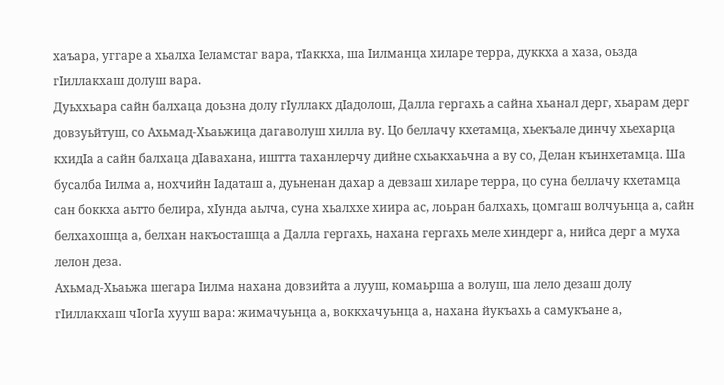хаъара, уггаре а хьалха Iеламстаг вара, тIаккха, ша Iилманца хиларе терра, дуккха а хаза, оьзда гIиллакхаш долуш вара.
Дуьххьара сайн балхаца доьзна долу гIуллакх дIадолош, Далла гергахь а сайна хьанал дерг, хьарам дерг довзуьйтуш, со Ахьмад-Хьаьжица дагаволуш хилла ву. Цо беллачу кхетамца, хьекъале динчу хьехарца кхидIа а сайн балхаца дIавахана, иштта таханлерчу дийне схьакхаьчна а ву со, Делан къинхетамца. Ша бусалба Iилма а, нохчийн Iадаташ а, дуьненан дахар а девзаш хиларе терра, цо суна беллачу кхетамца сан боккха аьтто белира, хIунда аьлча, суна хьалххе хиира ас, лоьран балхахь, цомгаш волчуьнца а, сайн белхахошца а, белхан накъосташца а Далла гергахь, нахана гергахь меле хиндерг а, нийса дерг а муха лелон деза.
Ахьмад-Хьаьжа шегара Iилма нахана довзийта а лууш, комаьрша а волуш, ша лело дезаш долу гIиллакхаш чIогIа хууш вара: жимачуьнца а, воккхачуьнца а, нахана йукъахь а самукъане а,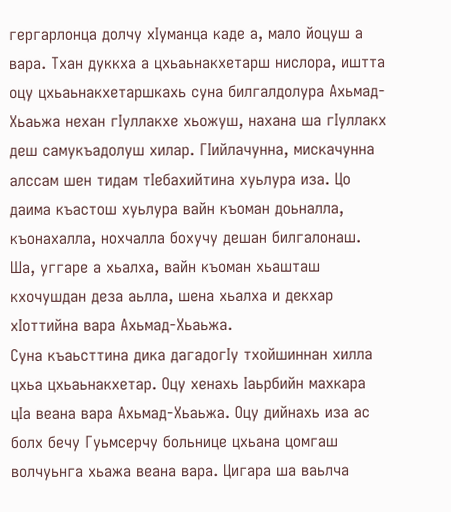гергарлонца долчу хIуманца каде а, мало йоцуш а вара. Тхан дуккха а цхьаьнакхетарш нислора, иштта оцу цхьаьнакхетаршкахь суна билгалдолура Ахьмад-Хьаьжа нехан гIуллакхе хьожуш, нахана ша гIуллакх деш самукъадолуш хилар. ГIийлачунна, мискачунна алссам шен тидам тIебахийтина хуьлура иза. Цо даима къастош хуьлура вайн къоман доьналла, къонахалла, нохчалла бохучу дешан билгалонаш. Ша, уггаре а хьалха, вайн къоман хьашташ кхочушдан деза аьлла, шена хьалха и декхар хIоттийна вара Ахьмад-Хьаьжа.
Суна къаьсттина дика дагадогIу тхойшиннан хилла цхьа цхьаьнакхетар. Оцу хенахь Iаьрбийн махкара цIа веана вара Ахьмад-Хьаьжа. Оцу дийнахь иза ас болх бечу Гуьмсерчу больнице цхьана цомгаш волчуьнга хьажа веана вара. Цигара ша ваьлча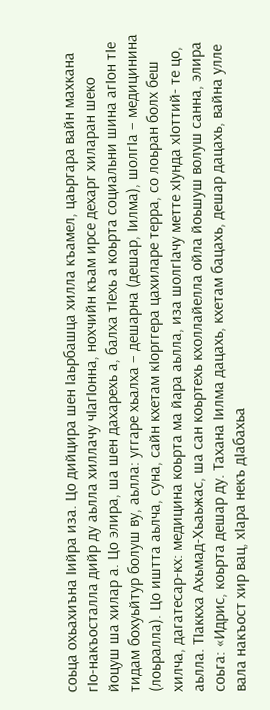соьца охьахиъна Iийра иза. Цо дийцира шен Iаьрбашца хилла къамел, цаьргара вайн махкана гIо-накъосталла дийр ду аьлла хиллачу чIагIонна, нохчийн къам ирсе дехарг хиларан шеко йоцуш ша хилар а. Цо элира, ша шен дахарехь а, балха тIехь а коьрта социальни шина агIон тIе тидам бохуьйтур болуш ву, аьлла: уггаре хьалха – дешарна (дешар, Iилма), шолгIа – медицинина (лоьралла). Цо иштта аьлча, суна, сайн кхетам кIорггера цахиларе терра, со лоьран болх беш хилча, дагатесар-кх: медицина коьрта ма йара аьлла, иза шолгIачу метте хIунда хIоттий- те цо, аьлла. ТIаккха Ахьмад-Хьаьжас, ша сан коьртехь кхоллайелла ойла йоьшуш волуш санна, элира соьга: «Идрис, коьрта дешар ду. Тахана Iилма дацахь, кхетам бацахь, дешар дацахь, вайна улле вала накъост хир вац, хIара некъ дIабахьа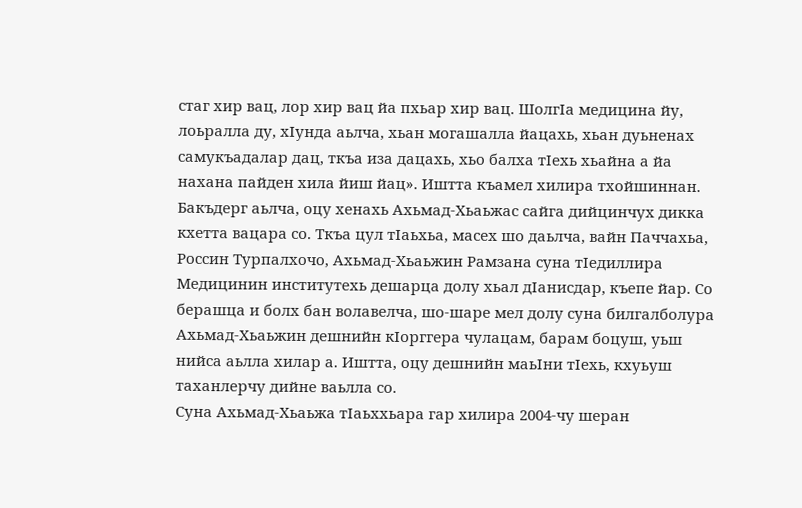стаг хир вац, лор хир вац йа пхьар хир вац. ШолгIа медицина йу, лоьралла ду, хIунда аьлча, хьан могашалла йацахь, хьан дуьненах самукъадалар дац, ткъа иза дацахь, хьо балха тIехь хьайна а йа нахана пайден хила йиш йац». Иштта къамел хилира тхойшиннан.
Бакъдерг аьлча, оцу хенахь Ахьмад-Хьаьжас сайга дийцинчух дикка кхетта вацара со. Ткъа цул тIаьхьа, масех шо даьлча, вайн Паччахьа, Россин Турпалхочо, Ахьмад-Хьаьжин Рамзана суна тIедиллира Медицинин институтехь дешарца долу хьал дIанисдар, къепе йар. Со берашца и болх бан волавелча, шо-шаре мел долу суна билгалболура Ахьмад-Хьаьжин дешнийн кIорггера чулацам, барам боцуш, уьш нийса аьлла хилар а. Иштта, оцу дешнийн маьIни тIехь, кхуьуш таханлерчу дийне ваьлла со.
Суна Ахьмад-Хьаьжа тIаьххьара гар хилира 2004-чу шеран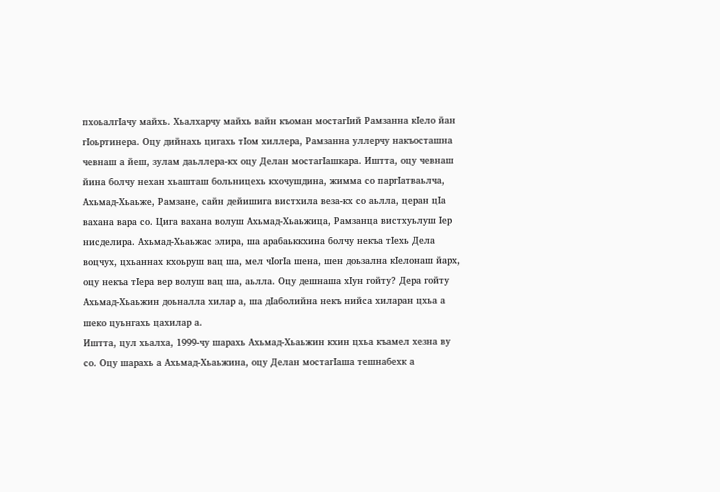пхоьалгIачу майхь. Хьалхарчу майхь вайн къоман мостагIий Рамзанна кIело йан гIоьртинера. Оцу дийнахь цигахь тIом хиллера, Рамзанна уллерчу накъосташна чевнаш а йеш, зулам даьллера-кх оцу Делан мостагIашкара. Иштта, оцу чевнаш йина болчу нехан хьашташ больницехь кхочушдина, жимма со паргIатваьлча, Ахьмад-Хьаьже, Рамзане, сайн дейишига вистхила веза-кх со аьлла, церан цIа вахана вара со. Цига вахана волуш Ахьмад-Хьаьжица, Рамзанца вистхуьлуш Iер нисделира. Ахьмад-Хьаьжас элира, ша арабаьккхина болчу некъа тIехь Дела воцчух, цхьаннах кхоьруш вац ша, мел чIогIа шена, шен доьзална кIелонаш йарх, оцу некъа тIера вер волуш вац ша, аьлла. Оцу дешнаша хIун гойту? Дера гойту Ахьмад-Хьаьжин доьналла хилар а, ша дIаболийна некъ нийса хиларан цхьа а шеко цуьнгахь цахилар а.
Иштта, цул хьалха, 1999-чу шарахь Ахьмад-Хьаьжин кхин цхьа къамел хезна ву со. Оцу шарахь а Ахьмад-Хьаьжина, оцу Делан мостагIаша тешнабехк а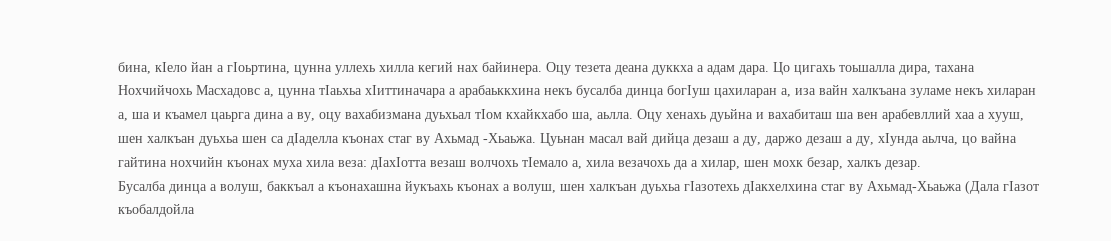бина, кIело йан а гIоьртина, цунна уллехь хилла кегий нах байинера. Оцу тезета деана дуккха а адам дара. Цо цигахь тоьшалла дира, тахана Нохчийчохь Масхадовс а, цунна тIаьхьа хIиттиначара а арабаьккхина некъ бусалба динца богIуш цахиларан а, иза вайн халкъана зуламе некъ хиларан а, ша и къамел цаьрга дина а ву, оцу вахабизмана дуьхьал тIом кхайкхабо ша, аьлла. Оцу хенахь дуьйна и вахабиташ ша вен арабевллий хаа а хууш, шен халкъан дуьхьа шен са дIаделла къонах стаг ву Ахьмад -Хьаьжа. Цуьнан масал вай дийца дезаш а ду, даржо дезаш а ду, хIунда аьлча, цо вайна гайтина нохчийн къонах муха хила веза: дIахIотта везаш волчохь тIемало а, хила везачохь да а хилар, шен мохк безар, халкъ дезар.
Бусалба динца а волуш, баккъал а къонахашна йукъахь къонах а волуш, шен халкъан дуьхьа гIазотехь дIакхелхина стаг ву Ахьмад-Хьаьжа (Дала гIазот къобалдойла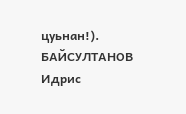цуьнан!).
БАЙСУЛТАНОВ Идрис